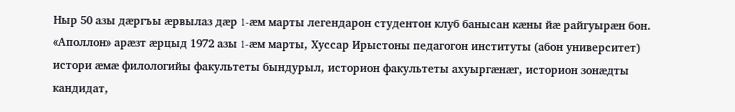Ныр 50 азы дæргъы æрвылаз дæр 1-æм марты легендарон студентон клуб банысан кæны йæ райгуырæн бон. «Аполлон» арæзт æрцыд 1972 азы 1-æм марты, Хуссар Ирыстоны педагогон институты (абон университет) истори æмæ филологийы факультеты бындурыл, историон факультеты ахуыргæнæг, историон зонæдты кандидат,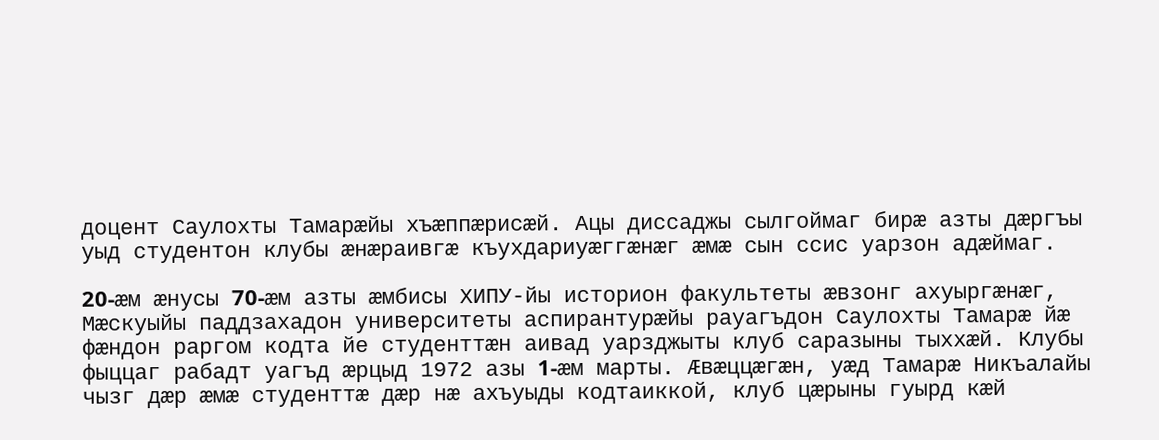доцент Саулохты Тамарæйы хъæппæрисæй. Ацы диссаджы сылгоймаг бирæ азты дæргъы уыд студентон клубы æнæраивгæ къухдариуæггæнæг æмæ сын ссис уарзон адæймаг.

20-æм æнусы 70-æм азты æмбисы ХИПУ-йы историон факультеты æвзонг ахуыргæнæг, Мæскуыйы паддзахадон университеты аспирантурæйы рауагъдон Саулохты Тамарæ йæ фæндон раргом кодта йе студенттæн аивад уарзджыты клуб саразыны тыххæй. Клубы фыццаг рабадт уагъд æрцыд 1972 азы 1-æм марты. Æвæццæгæн, уæд Тамарæ Никъалайы чызг дæр æмæ студенттæ дæр нæ ахъуыды кодтаиккой, клуб цæрыны гуырд кæй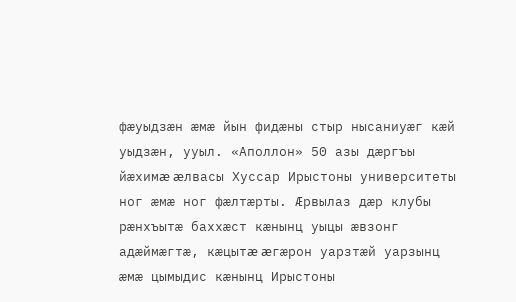фæуыдзæн æмæ йын фидæны стыр нысаниуæг кæй уыдзæн, ууыл. «Аполлон» 50 азы дæргъы йæхимæ æлвасы Хуссар Ирыстоны университеты ног æмæ ног фæлтæрты. Æрвылаз дæр клубы рæнхъытæ баххæст кæнынц уыцы æвзонг адæймæгтæ, кæцытæ æгæрон уарзтæй уарзынц æмæ цымыдис кæнынц Ирыстоны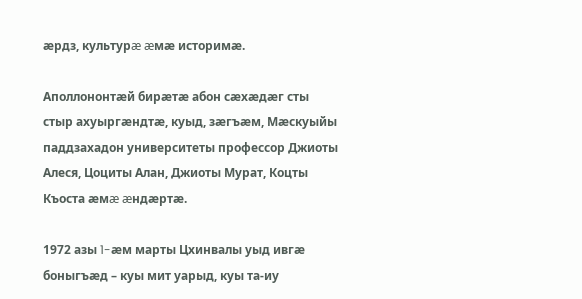æрдз, культурæ æмæ историмæ.

Аполлононтæй бирæтæ абон сæхæдæг сты стыр ахуыргæндтæ, куыд, зæгъæм, Мæскуыйы паддзахадон университеты профессор Джиоты Алеся, Цоциты Алан, Джиоты Мурат, Коцты Къоста æмæ æндæртæ.

1972 азы 1-æм марты Цхинвалы уыд ивгæ боныгъæд – куы мит уарыд, куы та-иу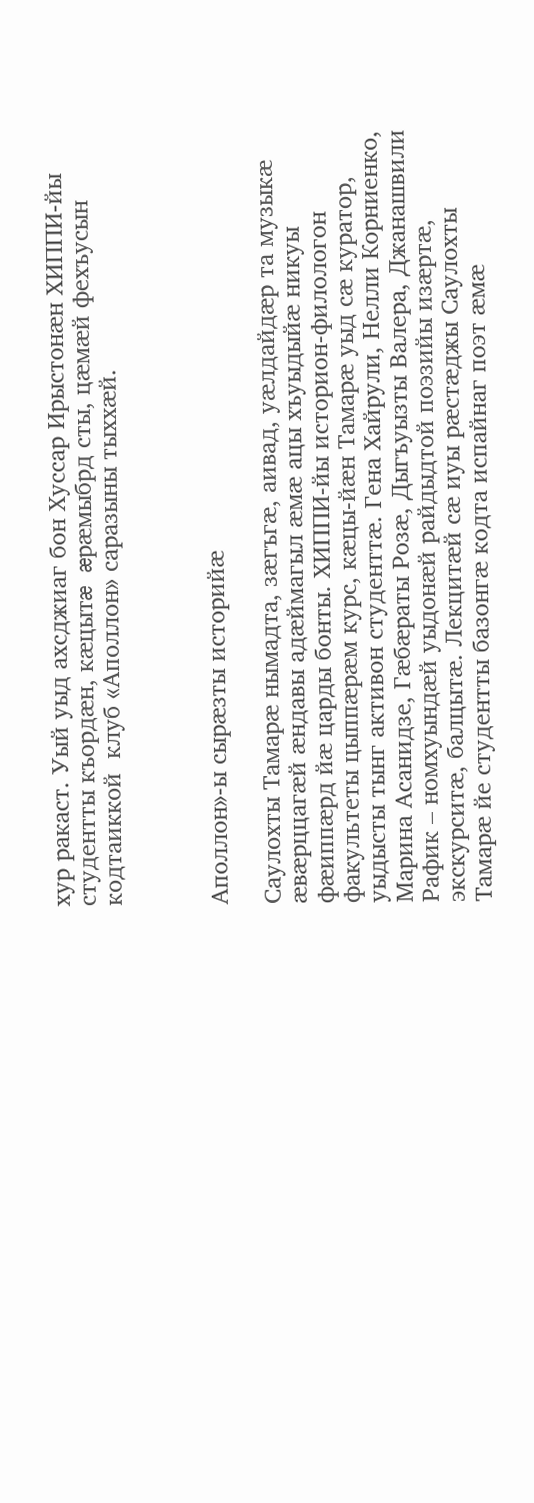хур ракаст. Уый уыд ахсджиаг бон Хуссар Ирыстонæн ХИППИ-йы студентты къордæн, кæцытæ æрæмыбрд сты, цæмæй фехъусын кодтаиккой  клуб «Аполлон» саразыны тыххæй.



Аполлон»-ы сырæзты историйæ

Саулохты Тамарæ нымадта, зæгъгæ, аивад, уæлдайдæр та музыкæ æвæрццагæй æндавы адæймагыл æмæ ацы хъуыдыйæ никуы фæиппæрд йæ царды бонты. ХИППИ-йы историон-филологон факультеты цыппæрæм курс, кæцы-йæн Тамарæ уыд сæ куратор, уыдысты тынг активон студенттæ. Гена Хайрули, Нелли Корниенко, Марина Асанидзе, Гæбæраты Розæ, Дыгъуызты Валера, Джанашвили Рафик – номхуындæй уыдонæй райдыдтой поэзийы изæртæ, экскурситæ, балцытæ. Лекцитæй сæ иуы рæстæджы Саулохты Тамарæ йе студентты базонгæ кодта испайнаг поэт æмæ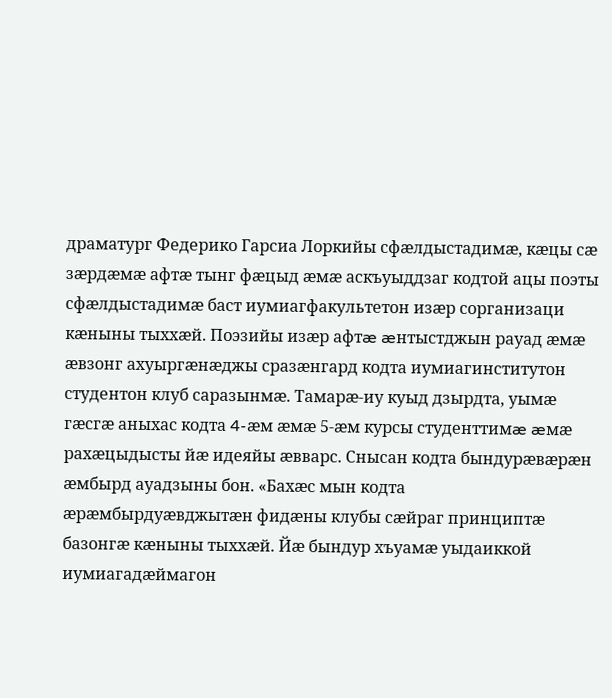драматург Федерико Гарсиа Лоркийы сфæлдыстадимæ, кæцы сæ зæрдæмæ афтæ тынг фæцыд æмæ аскъуыддзаг кодтой ацы поэты сфæлдыстадимæ баст иумиагфакультетон изæр сорганизаци кæныны тыххæй. Поэзийы изæр афтæ æнтыстджын рауад æмæ æвзонг ахуыргæнæджы сразæнгард кодта иумиагинститутон студентон клуб саразынмæ. Тамарæ-иу куыд дзырдта, уымæ гæсгæ аныхас кодта 4-æм æмæ 5-æм курсы студенттимæ æмæ рахæцыдысты йæ идеяйы æвварс. Снысан кодта бындурæвæрæн æмбырд ауадзыны бон. «Бахæс мын кодта æрæмбырдуæвджытæн фидæны клубы сæйраг принциптæ базонгæ кæныны тыххæй. Йæ бындур хъуамæ уыдаиккой иумиагадæймагон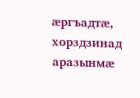æргъадтæ, хорздзинад аразынмæ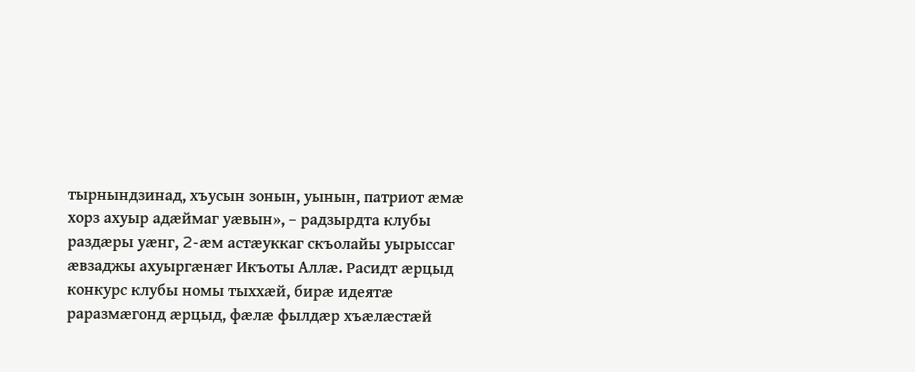тырнындзинад, хъусын зонын, уынын, патриот æмæ хорз ахуыр адæймаг уæвын», – радзырдта клубы раздæры уæнг, 2-æм астæуккаг скъолайы уырыссаг æвзаджы ахуыргæнæг Икъоты Аллæ. Расидт æрцыд конкурс клубы номы тыххæй, бирæ идеятæ раразмæгонд æрцыд, фæлæ фылдæр хъæлæстæй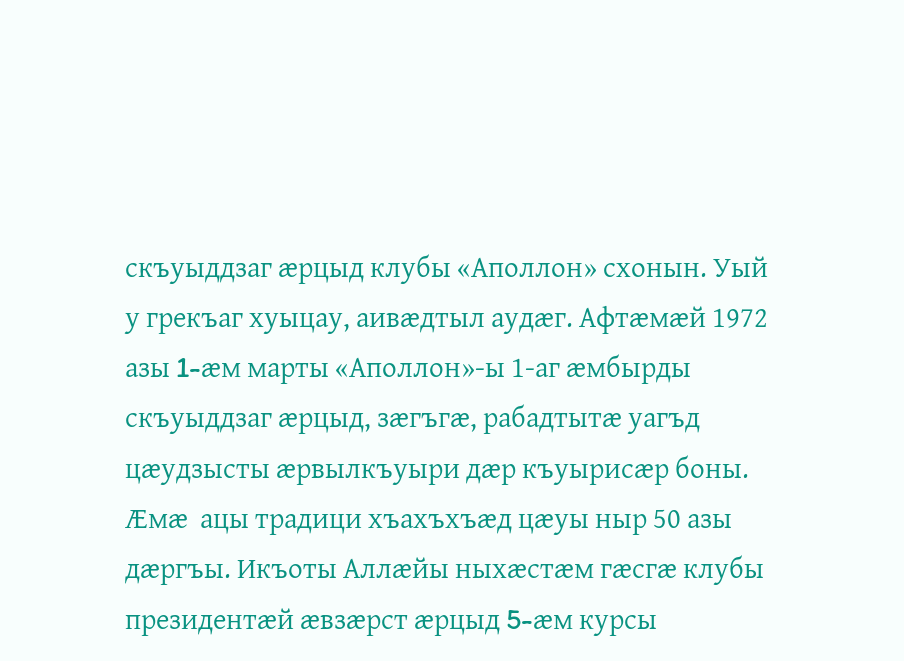скъуыддзаг æрцыд клубы «Аполлон» схонын. Уый у грекъаг хуыцау, аивæдтыл аудæг. Афтæмæй 1972 азы 1-æм марты «Аполлон»-ы 1-аг æмбырды скъуыддзаг æрцыд, зæгъгæ, рабадтытæ уагъд цæудзысты æрвылкъуыри дæр къуырисæр боны. Æмæ  ацы традици хъахъхъæд цæуы ныр 50 азы дæргъы. Икъоты Аллæйы ныхæстæм гæсгæ клубы президентæй æвзæрст æрцыд 5-æм курсы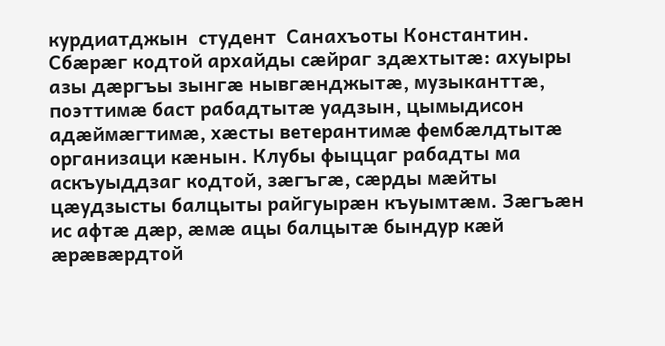курдиатджын  студент  Санахъоты Константин. Сбæрæг кодтой архайды сæйраг здæхтытæ: ахуыры азы дæргъы зынгæ нывгæнджытæ, музыканттæ, поэттимæ баст рабадтытæ уадзын, цымыдисон адæймæгтимæ, хæсты ветерантимæ фембæлдтытæ организаци кæнын. Клубы фыццаг рабадты ма аскъуыддзаг кодтой, зæгъгæ, сæрды мæйты цæудзысты балцыты райгуырæн къуымтæм. Зæгъæн ис афтæ дæр, æмæ ацы балцытæ бындур кæй æрæвæрдтой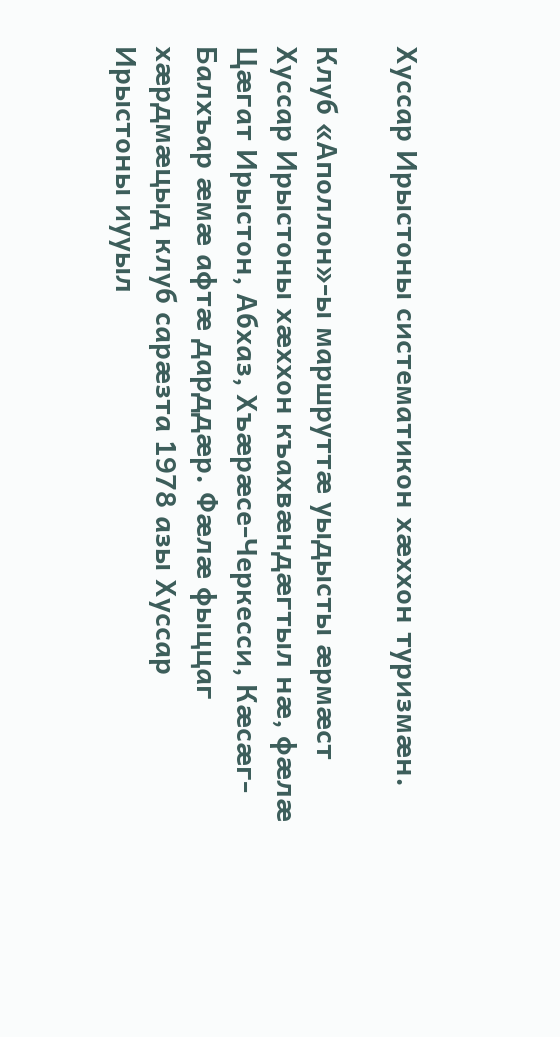Хуссар Ирыстоны систематикон хæххон туризмæн.

Клуб «Аполлон»-ы маршруттæ уыдысты æрмæст Хуссар Ирыстоны хæххон къахвæндæгтыл нæ, фæлæ Цæгат Ирыстон, Абхаз, Хъæрæсе-Черкесси, Кæсæг-Балхъар æмæ афтæ дарддæр. Фæлæ фыццаг хæрдмæцыд клуб сарæзта 1978 азы Хуссар Ирыстоны иууыл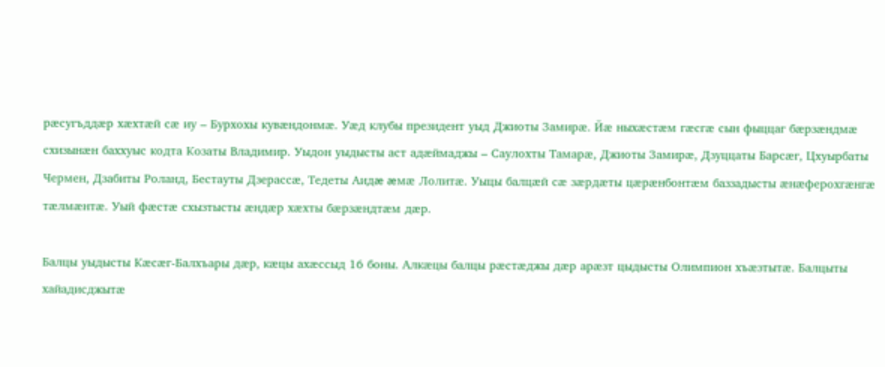рæсугъддæр хæхтæй сæ иу – Бурхохы кувæндонмæ. Уæд клубы президент уыд Джиоты Замирæ. Йæ ныхæстæм гæсгæ сын фыццаг бæрзæндмæ схизынæн баххуыс кодта Козаты Владимир. Уыдон уыдысты аст адæймаджы – Саулохты Тамарæ, Джиоты Замирæ, Дзуццаты Барсæг, Цхуырбаты Чермен, Дзабиты Роланд, Бестауты Дзерассæ, Тедеты Аидæ æмæ Лолитæ. Уыцы балцæй сæ зæрдæты цæрæнбонтæм баззадысты æнæферохгæнгæ тæлмæнтæ. Уый фæстæ схызтысты æндæр хæхты бæрзæндтæм дæр.

Балцы уыдысты Кæсæг-Балхъары дæр, кæцы ахæссыд 16 боны. Алкæцы балцы рæстæджы дæр арæзт цыдысты Олимпион хъæзтытæ. Балцыты хайадисджытæ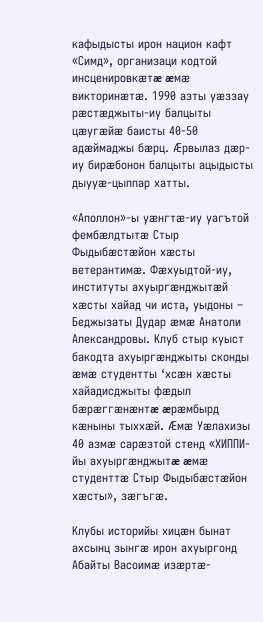кафыдысты ирон национ кафт «Симд», организаци кодтой инсценировкæтæ æмæ викторинæтæ. 1990 азты уæззау рæстæджыты-иу балцыты цæугæйæ баисты 40-50 адæймаджы бæрц. Æрвылаз дæр-иу бирæбонон балцыты ацыдысты дыууæ-цыппар хатты.

«Аполлон»-ы уæнгтæ-иу уагътой фембæлдтытæ Стыр Фыдыбæстæйон хæсты ветерантимæ. Фæхуыдтой-иу, институты ахуыргæнджытæй хæсты хайад чи иста, уыдоны – Беджызаты Дудар æмæ Анатоли Александровы. Клуб стыр куыст бакодта ахуыргæнджыты сконды  æмæ студентты ‘хсæн хæсты хайадисджыты фæдыл бæрæггæнæнтæ æрæмбырд кæныны тыххæй. Æмæ Уæлахизы 40 азмæ сарæзтой стенд «ХИППИ-йы ахуыргæнджытæ æмæ студенттæ Стыр Фыдыбæстæйон хæсты», зæгъгæ.

Клубы историйы хицæн бынат ахсынц зынгæ ирон ахуыргонд Абайты Васоимæ изæртæ-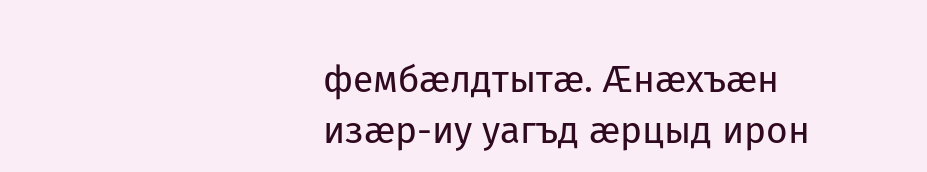фембæлдтытæ. Æнæхъæн изæр-иу уагъд æрцыд ирон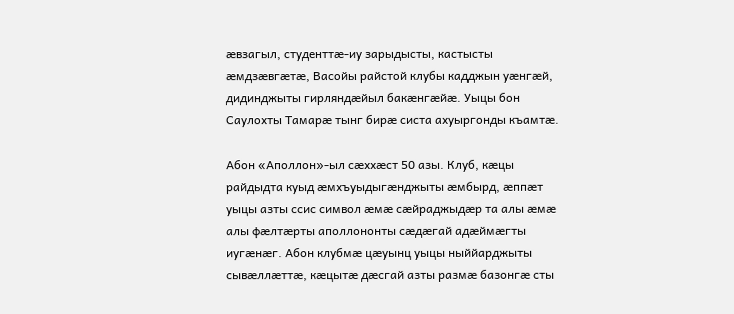æвзагыл, студенттæ-иу зарыдысты, кастысты æмдзæвгæтæ, Васойы райстой клубы кадджын уæнгæй, дидинджыты гирляндæйыл бакæнгæйæ. Уыцы бон Саулохты Тамарæ тынг бирæ систа ахуыргонды къамтæ.

Абон «Аполлон»-ыл сæххæст 50 азы. Клуб, кæцы райдыдта куыд æмхъуыдыгæнджыты æмбырд, æппæт уыцы азты ссис символ æмæ сæйраджыдæр та алы æмæ алы фæлтæрты аполлононты сæдæгай адæймæгты иугæнæг. Абон клубмæ цæуынц уыцы ныййарджыты сывæллæттæ, кæцытæ дæсгай азты размæ базонгæ сты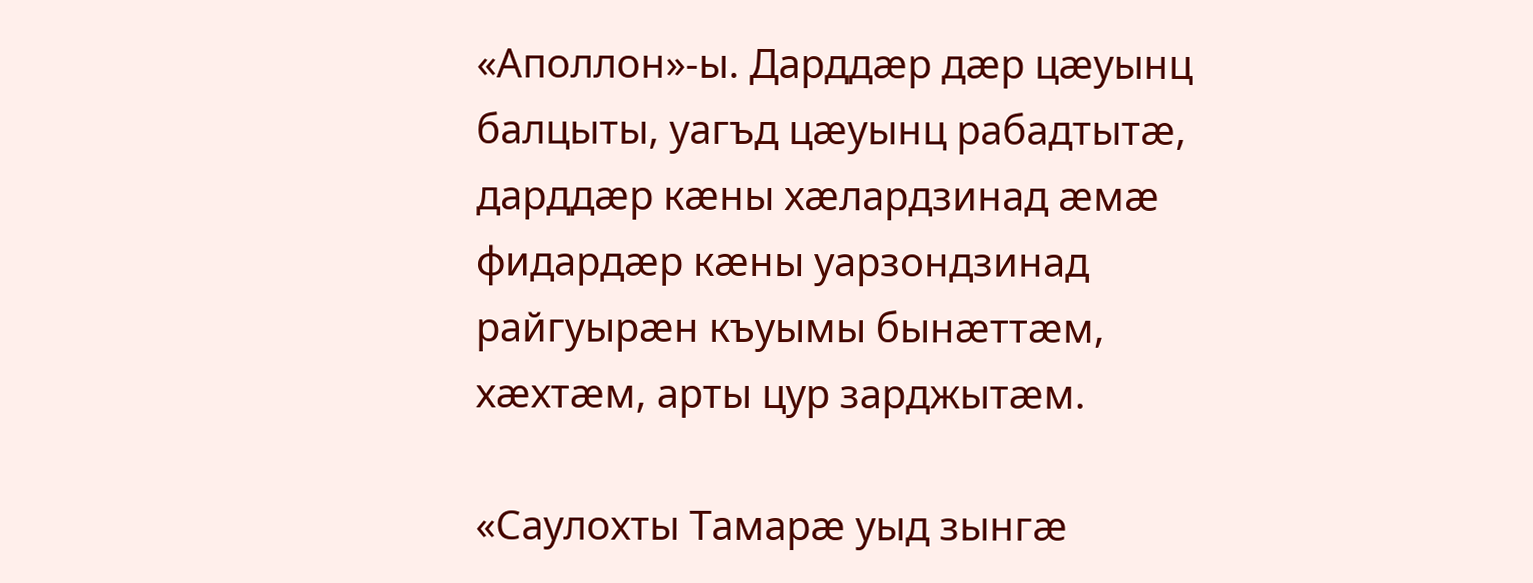«Аполлон»-ы. Дарддæр дæр цæуынц балцыты, уагъд цæуынц рабадтытæ, дарддæр кæны хæлардзинад æмæ фидардæр кæны уарзондзинад райгуырæн къуымы бынæттæм, хæхтæм, арты цур зарджытæм.

«Саулохты Тамарæ уыд зынгæ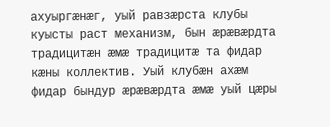ахуыргæнæг, уый равзæрста клубы куысты раст механизм, бын æрæвæрдта традицитæн æмæ традицитæ та фидар кæны коллектив. Уый клубæн ахæм фидар бындур æрæвæрдта æмæ уый цæры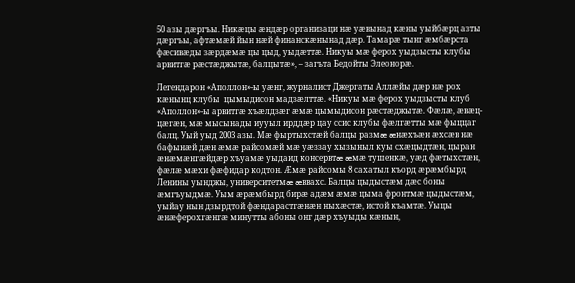50 азы дæргъы. Никæцы æндæр организаци нæ уæвынад кæны уыйбæрц азты дæргъы, афтæмæй йын нæй финанскæнынад дæр. Тамарæ тынг æмбæрста фæсивæды зæрдæмæ цы цыд, уыдæттæ. Никуы мæ ферох уыдзысты клубы арвитгæ рæстæджытæ, балцытæ», – загъта Бедойты Элеонорæ.

Легендарон «Аполлон»-ы уæнг, журналист Джергаты Аллæйы дæр нæ рох кæнынц клубы  цымыдисон мадзæлттæ. «Никуы мæ ферох уыдзысты клуб «Аполлон»-ы арвитгæ хъæлдзæг æмæ цымыдисон рæстæджытæ. Фæлæ, æвæц-цæгæн, мæ мысынады иууыл ирддæр цау ссис клубы фæлгæтты мæ фыццаг балц. Уый уыд 2003 азы. Мæ фыртыхстæй балцы размæ æнæхъæн æхсæв нæ бафынæй дæн æмæ райсомæй мæ уæззау хызыныл куы схæцыдтæн, цыран æнæмæнгæйдæр хъуамæ уыдаид консервтæ æмæ тушенкæ, уæд фæтыхстæн, фæлæ мæхи фæфидар кодтон. Æмæ райсомы 8 сахатыл къорд æрæмбырд Ленины уынджы, университетмæ æввахс. Балцы цыдыстæм дæс боны æмгъуыдмæ. Уым æрæмбырд бирæ адæм æмæ цыма фронтмæ цыдыстæм, уыйау нын дзырдтой фæндарастгæнæн ныхæстæ, истой къамтæ. Уыцы æнæферохгæнгæ минутты абоны онг дæр хъуыды кæнын,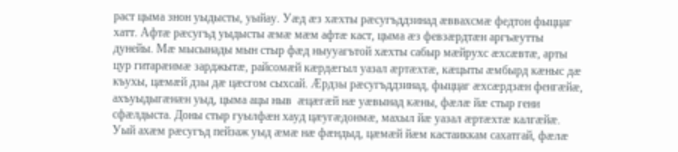раст цыма знон уыдысты, уыйау. Уæд æз хæхты рæсугъддзинад æввахсмæ федтон фыццаг хатт. Афтæ рæсугъд уыдысты æмæ мæм афтæ каст, цыма æз февзæрдтæн аргъæутты дунейы. Мæ мысынады мын стыр фæд ныууагътой хæхты сабыр мæйрухс æхсæвтæ, арты цур гитарæимæ зарджытæ, райсомæй кæрдæгыл уазал æртæхтæ, кæцыты æмбырд кæныс дæ къухы, цæмæй дзы дæ цæсгом сыхсай. Æрдзы рæсугъддзинад, фыццаг æхсæрдзæн фенгæйæ, ахъуыдыгæнæн уыд, цыма ацы ныв  æцæгæй нæ уæвынад кæны, фæлæ йæ стыр гени сфæлдыста. Доны стыр гуылфæн хауд цæугæдонмæ, махыл йæ уазал æртæхтæ калгæйæ. Уый ахæм рæсугъд пейзаж уыд æмæ нæ фæндыд, цæмæй йæм кастаиккам сахатгай, фæлæ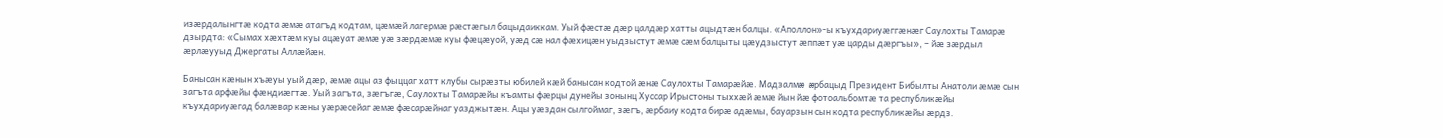изæрдалынгтæ кодта æмæ атагъд кодтам, цæмæй лагермæ рæстæгыл бацыдаиккам. Уый фæстæ дæр цалдæр хатты ацыдтæн балцы. «Аполлон»-ы къухдариуæггæнæг Саулохты Тамарæ дзырдта: «Сымах хæхтæм куы ацæуат æмæ уæ зæрдæмæ куы фæцæуой, уæд сæ нал фæхицæн уыдзыстут æмæ сæм балцыты цæудзыстут æппæт уæ царды дæргъы», – йæ зæрдыл æрлæууыд Джергаты Аллæйæн.

Банысан кæнын хъæуы уый дæр, æмæ ацы аз фыццаг хатт клубы сырæзты юбилей кæй банысан кодтой æнæ Саулохты Тамарæйæ. Мадзалмæ æрбацыд Президент Бибылты Анатоли æмæ сын загъта арфæйы фæндиæгтæ. Уый загъта, зæгъгæ, Саулохты Тамарæйы къамты фæрцы дунейы зонынц Хуссар Ирыстоны тыххæй æмæ йын йæ фотоальбомтæ та республикæйы къухдариуæгад балæвар кæны уæрæсейаг æмæ фæсарæйнаг уазджытæн. Ацы уæздан сылгоймаг, зæгъ, æрбаиу кодта бирæ адæмы, бауарзын сын кодта республикæйы æрдз.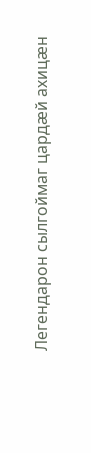Легендарон сылгоймаг цардæй ахицæн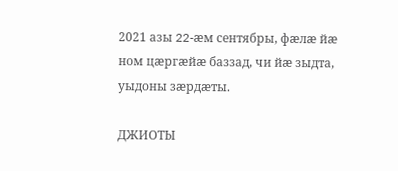2021 азы 22-æм сентябры, фæлæ йæ ном цæргæйæ баззад, чи йæ зыдта, уыдоны зæрдæты.

ДЖИОТЫ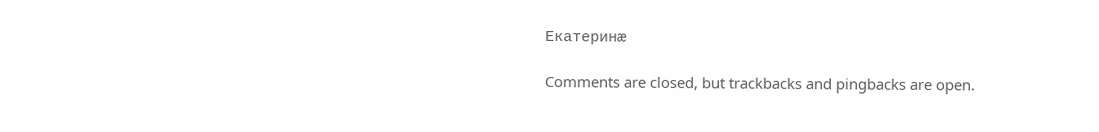Екатеринæ

Comments are closed, but trackbacks and pingbacks are open.